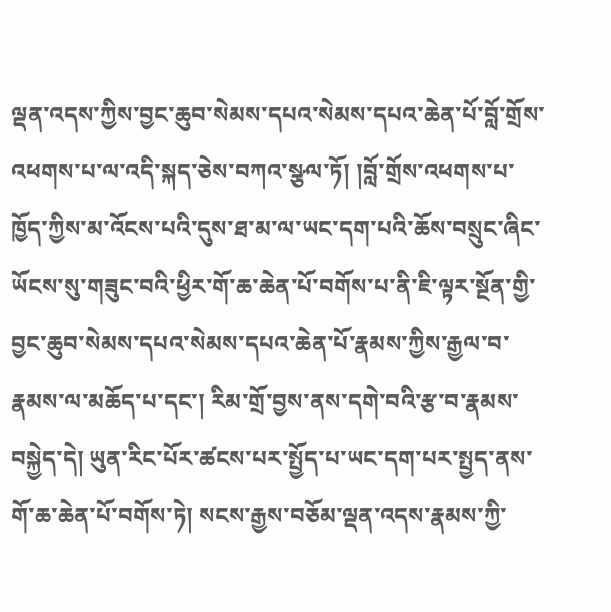ལྡན་འདས་ཀྱིས་བྱང་ཆུབ་སེམས་དཔའ་སེམས་དཔའ་ཆེན་པོ་བློ་གྲོས་འཕགས་པ་ལ་འདི་སྐད་ཅེས་བཀའ་སྩལ་ཏོ། །བློ་གྲོས་འཕགས་པ་ཁྱོད་ཀྱིས་མ་འོངས་པའི་དུས་ཐ་མ་ལ་ཡང་དག་པའི་ཆོས་བསྲུང་ཞིང་ཡོངས་སུ་གཟུང་བའི་ཕྱིར་གོ་ཆ་ཆེན་པོ་བགོས་པ་ནི་ཇི་ལྟར་སྔོན་གྱི་བྱང་ཆུབ་སེམས་དཔའ་སེམས་དཔའ་ཆེན་པོ་རྣམས་ཀྱིས་རྒྱལ་བ་རྣམས་ལ་མཆོད་པ་དང་། རིམ་གྲོ་བྱས་ནས་དགེ་བའི་རྩ་བ་རྣམས་བསྐྱེད་དེ། ཡུན་རིང་པོར་ཚངས་པར་སྤྱོད་པ་ཡང་དག་པར་སྤྱད་ནས་གོ་ཆ་ཆེན་པོ་བགོས་ཏེ། སངས་རྒྱས་བཅོམ་ལྡན་འདས་རྣམས་ཀྱི་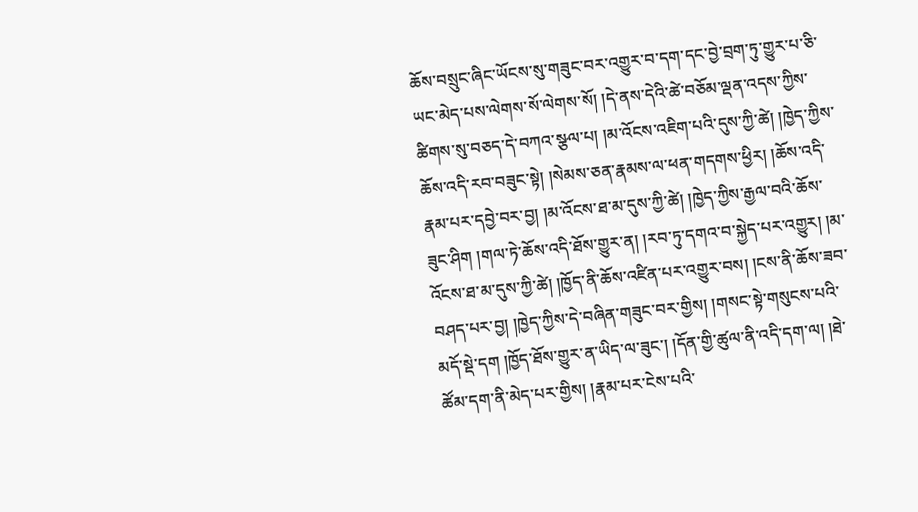ཆོས་བསྲུང་ཞིང་ཡོངས་སུ་གཟུང་བར་འགྱུར་བ་དག་དང་བྱེ་བྲག་ཏུ་གྱུར་པ་ཅི་ཡང་མེད་པས་ལེགས་སོ་ལེགས་སོ། །དེ་ནས་དེའི་ཚེ་བཅོམ་ལྡན་འདས་ཀྱིས་ཚིགས་སུ་བཅད་དེ་བཀའ་སྩལ་པ། །མ་འོངས་འཇིག་པའི་དུས་ཀྱི་ཚེ། །ཁྱེད་ཀྱིས་ཆོས་འདི་རབ་བཟུང་སྟེ། །སེམས་ཅན་རྣམས་ལ་ཕན་གདགས་ཕྱིར། །ཆོས་འདི་རྣམ་པར་དབྱེ་བར་བྱ། །མ་འོངས་ཐ་མ་དུས་ཀྱི་ཚེ། །ཁྱེད་ཀྱིས་རྒྱལ་བའི་ཆོས་ཟུང་ཤིག །གལ་ཏེ་ཆོས་འདི་ཐོས་གྱུར་ན། །རབ་ཏུ་དགའ་བ་སྐྱེད་པར་འགྱུར། །མ་འོངས་ཐ་མ་དུས་ཀྱི་ཚེ། །ཁྱོད་ནི་ཆོས་འཛིན་པར་འགྱུར་བས། །ངས་ནི་ཆོས་ཟབ་བཤད་པར་བྱ། །ཁྱེད་ཀྱིས་དེ་བཞིན་གཟུང་བར་གྱིས། །གསང་སྟེ་གསུངས་པའི་མདོ་སྡེ་དག །ཁྱོད་ཐོས་གྱུར་ན་ཡིད་ལ་ཟུང་། །དོན་གྱི་ཚུལ་ནི་འདི་དག་ལ། །ཐེ་ཚོམ་དག་ནི་མེད་པར་གྱིས། །རྣམ་པར་ངེས་པའི་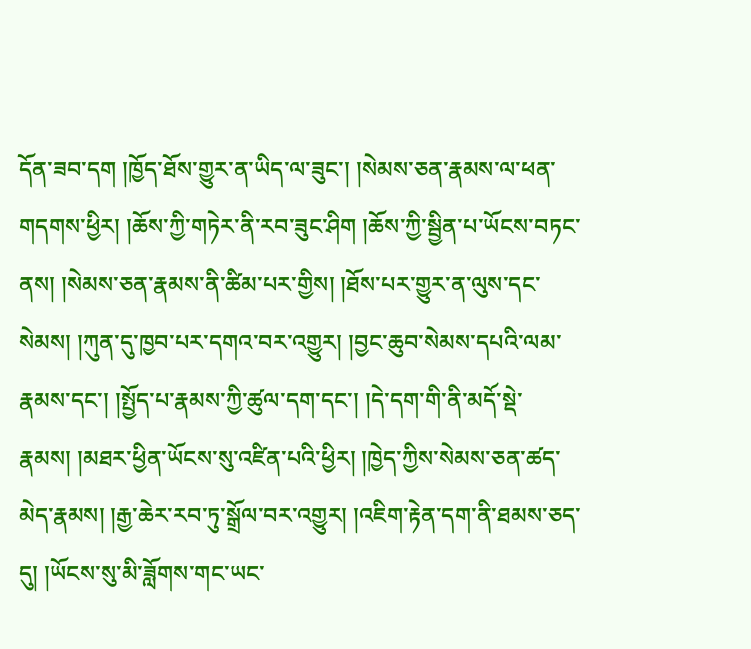དོན་ཟབ་དག །ཁྱོད་ཐོས་གྱུར་ན་ཡིད་ལ་ཟུང་། །སེམས་ཅན་རྣམས་ལ་ཕན་གདགས་ཕྱིར། །ཆོས་ཀྱི་གཏེར་ནི་རབ་ཟུང་ཤིག །ཆོས་ཀྱི་སྦྱིན་པ་ཡོངས་བཏང་ནས། །སེམས་ཅན་རྣམས་ནི་ཚིམ་པར་གྱིས། །ཐོས་པར་གྱུར་ན་ལུས་དང་སེམས། །ཀུན་དུ་ཁྱབ་པར་དགའ་བར་འགྱུར། །བྱང་ཆུབ་སེམས་དཔའི་ལམ་རྣམས་དང་། །སྤྱོད་པ་རྣམས་ཀྱི་ཚུལ་དག་དང་། །དེ་དག་གི་ནི་མདོ་སྡེ་རྣམས། །མཐར་ཕྱིན་ཡོངས་སུ་འཛིན་པའི་ཕྱིར། །ཁྱེད་ཀྱིས་སེམས་ཅན་ཚད་མེད་རྣམས། །རྒྱ་ཆེར་རབ་ཏུ་སྒྲོལ་བར་འགྱུར། །འཇིག་རྟེན་དག་ནི་ཐམས་ཅད་དུ། །ཡོངས་སུ་མི་ཟློགས་གང་ཡང་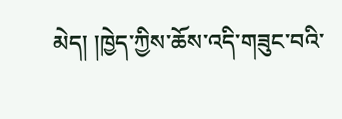མེད། །ཁྱེད་ཀྱིས་ཆོས་འདི་གཟུང་བའི་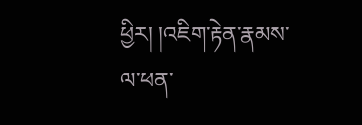ཕྱིར། །འཇིག་རྟེན་རྣམས་ལ་ཕན་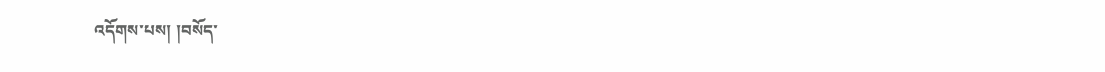འདོགས་པས། །བསོད་